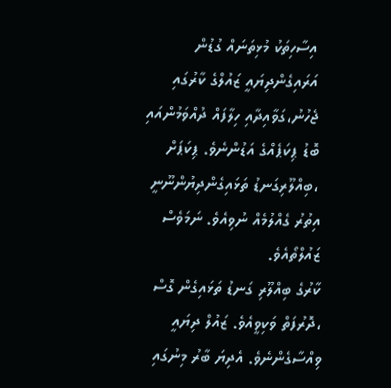އިސާހިތަކު މުޅިތަނައް ގުޑުން އަރައިގެންދިޔައީ ޒައުލްގެ ކާރުގައި ޖެހުނު،ގަވާއިދާއި ހިލާފައް ދުއްވަމުންއައި ބޮޑު ޕިކަޕެއްގެ އަޑުންނެވެ. ޕިކަޕަށް ،ބިއްލޫރިގަނޑު ތަޅައިގެންދިޔުންނޫނީ އިތުރު ގެއްލުމެއް ނުވިއެވެ. ނަމަވެސް ޒައުލްތޯއެވެ.
ކާރުގެ ބިއްލޫރި ގަނޑު ތަޅައިގެން ގޮސް ،ދޮރުފަތް ވަކިވީއެވެ. ޒައުލް ދިޔައީ ވިއްސާގެންނެވެ. އެދިޔަ ބާރު މިނުގައި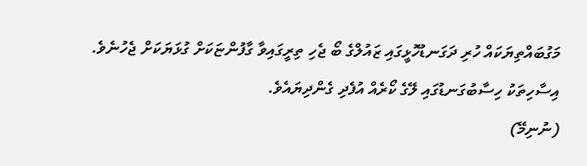މަގުބައްތިޔަކައް ހުރި ދަގަނޑުހޮޅީގައި ޒައުލްގެ ބޯ ޖެހި ތިރީގައިވާ ގާފުންޏަކަށް ގުޅަޔަކަށް ޖެހުނެވެ. އިސާހިތަކު ހިސާބުގަނޑުގައި ލޭގެ ކޯރެއް އުފެދި ގެންދިޔައެވެ.
(ނުނިމޭ)